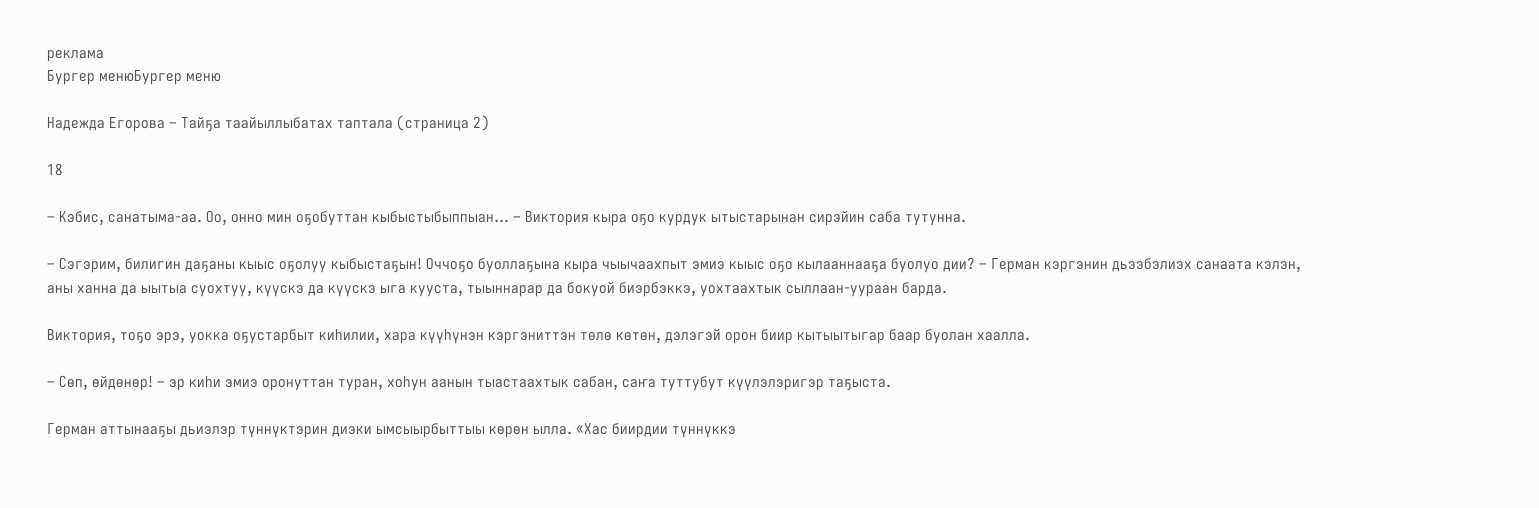реклама
Бургер менюБургер меню

Надежда Егорова – Тайҕа таайыллыбатах таптала (страница 2)

18

– Кэбис, санатыма-аа. Оо, онно мин оҕобуттан кыбыстыбыппыан… – Виктория кыра оҕо курдук ытыстарынан сирэйин саба тутунна.

– Сэгэрим, билигин даҕаны кыыс оҕолуу кыбыстаҕын! Оччоҕо буоллаҕына кыра чыычаахпыт эмиэ кыыс оҕо кылааннааҕа буолуо дии? – Герман кэргэнин дьээбэлиэх санаата кэлэн, аны ханна да ыытыа суохтуу, күүскэ да күүскэ ыга кууста, тыыннарар да бокуой биэрбэккэ, уохтаахтык сыллаан-уураан барда.

Виктория, тоҕо эрэ, уокка оҕустарбыт киһилии, хара күүһүнэн кэргэниттэн төлө көтөн, дэлэгэй орон биир кытыытыгар баар буолан хаалла.

– Сөп, өйдөнөр! – эр киһи эмиэ оронуттан туран, хоһун аанын тыастаахтык сабан, саҥа туттубут күүлэлэригэр таҕыста.

Герман аттынааҕы дьиэлэр түннүктэрин диэки ымсыырбыттыы көрөн ылла. «Хас биирдии түннүккэ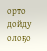орто дойду олоҕо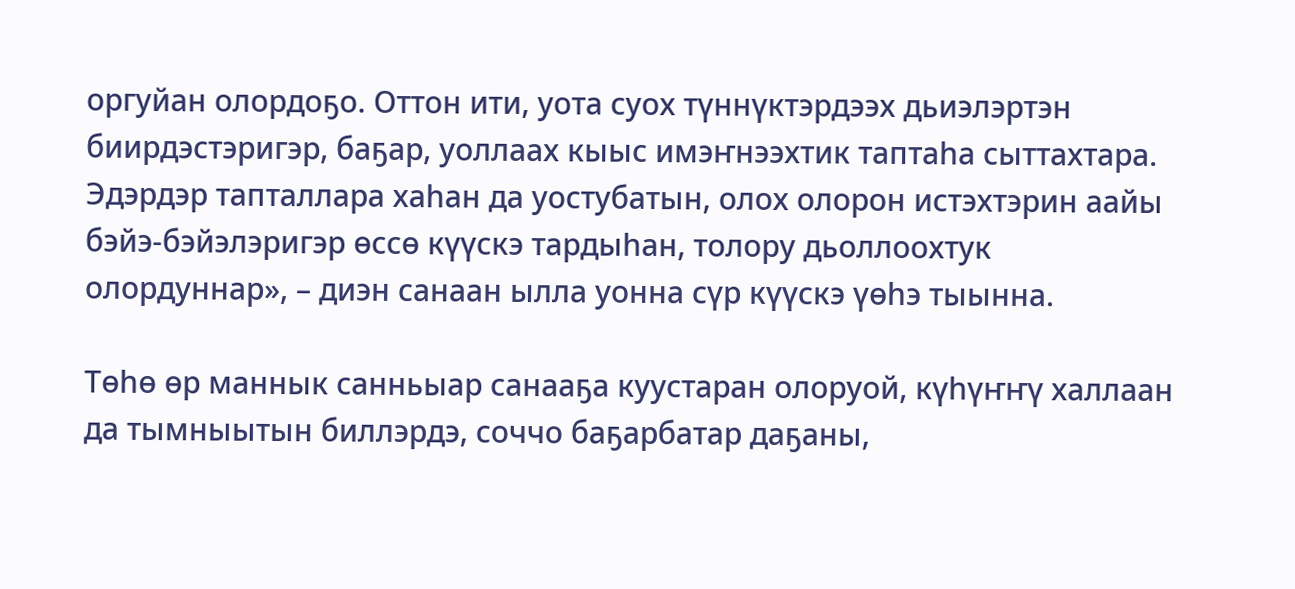оргуйан олордоҕо. Оттон ити, уота суох түннүктэрдээх дьиэлэртэн биирдэстэригэр, баҕар, уоллаах кыыс имэҥнээхтик таптаһа сыттахтара. Эдэрдэр тапталлара хаһан да уостубатын, олох олорон истэхтэрин аайы бэйэ-бэйэлэригэр өссө күүскэ тардыһан, толору дьоллоохтук олордуннар», – диэн санаан ылла уонна сүр күүскэ үөһэ тыынна.

Төһө өр маннык санньыар санааҕа куустаран олоруой, күһүҥҥү халлаан да тымныытын биллэрдэ, соччо баҕарбатар даҕаны,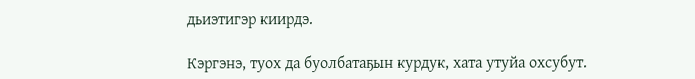дьиэтигэр киирдэ.

Кэргэнэ, туох да буолбатаҕын курдук, хата утуйа охсубут.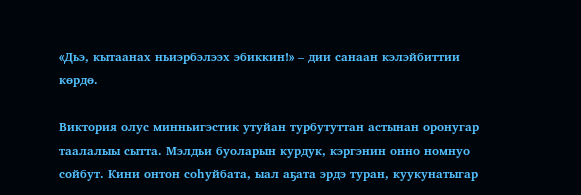«Дьэ, кытаанах ньиэрбэлээх эбиккин!» – дии санаан кэлэйбиттии көрдө.

Виктория олус минньигэстик утуйан турбутуттан астынан оронугар таалалыы сытта. Мэлдьи буоларын курдук, кэргэнин онно номнуо сойбут. Кини онтон соһуйбата, ыал аҕата эрдэ туран, куукунатыгар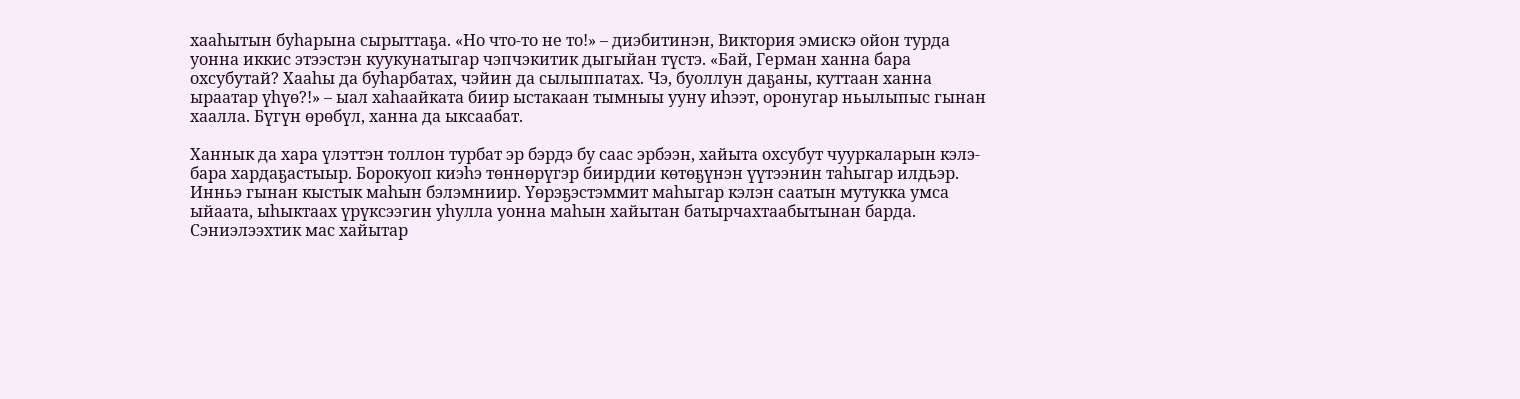хааһытын буһарына сырыттаҕа. «Но что-то не то!» – диэбитинэн, Виктория эмискэ ойон турда уонна иккис этээстэн куукунатыгар чэпчэкитик дыгыйан түстэ. «Бай, Герман ханна бара охсубутай? Хааһы да буһарбатах, чэйин да сылыппатах. Чэ, буоллун даҕаны, куттаан ханна ыраатар үһүө?!» – ыал хаһаайката биир ыстакаан тымныы ууну иһээт, оронугар ньылыпыс гынан хаалла. Бүгүн өрөбүл, ханна да ыксаабат.

Ханнык да хара үлэттэн толлон турбат эр бэрдэ бу саас эрбээн, хайыта охсубут чууркаларын кэлэ-бара хардаҕастыыр. Борокуоп киэһэ төннөрүгэр биирдии көтөҕүнэн үүтээнин таһыгар илдьэр. Инньэ гынан кыстык маһын бэлэмниир. Үөрэҕэстэммит маһыгар кэлэн саатын мутукка умса ыйаата, ыһыктаах үрүксээгин уһулла уонна маһын хайытан батырчахтаабытынан барда. Сэниэлээхтик мас хайытар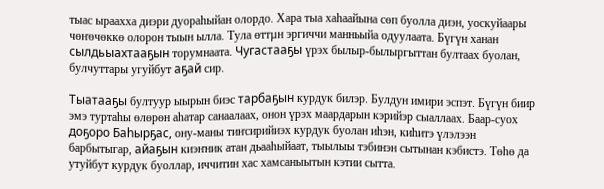тыас ыраахха диэри дуораһыйан олордо. Хара тыа хаһаайына сөп буолла диэн, уоскуйаары чөҥөчөккө олорон тыын ылла. Тула өттµн эргиччи манньыйа одуулаата. Бүгүн ханан сылдьыахтааҕын торумнаата. Чугастааҕы үрэх былыр-былыргыттан бултаах буолан, булчуттары угуйбут аҕай сир.

Тыатааҕы бултуур ыырын биэс тарбаҕын курдук билэр. Булдун имири эспэт. Бүгүн биир эмэ туртаһы өлөрөн аһатар санаалаах, онон үрэх маардарын кэрийэр сыаллаах. Баар-суох доҕоро Баһырҕас, ону-маны тиҥсирийиэх курдук буолан иһэн, киһитэ үлэлээн барбытыгар, айаҕын киэҥник атан дьааһыйаат, тыылыы тэбинэн сытынан кэбистэ. Төһө да утуйбут курдук буоллар, иччитин хас хамсаныытын кэтии сытта.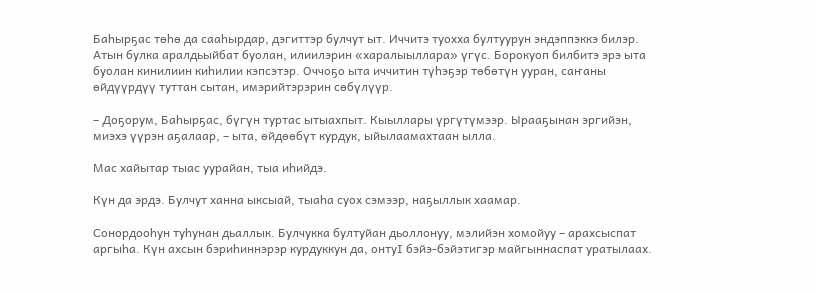Баһырҕас төһө да сааһырдар, дэгиттэр булчут ыт. Иччитэ туохха бултуурун эндэппэккэ билэр. Атын булка аралдьыйбат буолан, илиилэрин «харалыыллара» үгүс. Борокуоп билбитэ эрэ ыта буолан кинилиин киһилии кэпсэтэр. Оччоҕо ыта иччитин түһэҕэр төбөтүн ууран, саҥаны өйдүүрдүү туттан сытан, имэрийтэрэрин сөбүлүүр.

– Доҕорум, Баһырҕас, бүгүн туртас ытыахпыт. Кыыллары үргүтүмээр. Ырааҕынан эргийэн, миэхэ үүрэн аҕалаар, – ыта, өйдөөбүт курдук, ыйылаамахтаан ылла.

Мас хайытар тыас уурайан, тыа иһийдэ.

Күн да эрдэ. Булчут ханна ыксыай, тыаһа суох сэмээр, наҕыллык хаамар.

Сонордооһун туһунан дьаллык. Булчукка бултуйан дьоллонуу, мэлийэн хомойуу – арахсыспат аргыһа. Күн ахсын бэриһиннэрэр курдуккун да, онтуІ бэйэ-бэйэтигэр майгыннаспат уратылаах.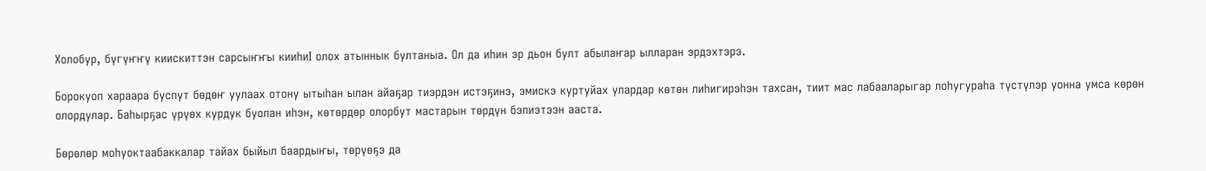Холобур, бүгүҥҥү киискиттэн сарсыҥҥы кииһиІ олох атыннык бултаныа. Ол да иһин эр дьон булт абылаҥар ылларан эрдэхтэрэ.

Борокуоп хараара буспут бөдөҥ уулаах отону ытыһан ылан айаҕар тиэрдэн истэҕинэ, эмискэ куртуйах улардар көтөн лиһигирэһэн тахсан, тиит мас лабааларыгар лоһугураһа түстүлэр уонна умса көрөн олордулар. Баһырҕас үрүөх курдук буолан иһэн, көтөрдөр олорбут мастарын төрдүн бэлиэтээн ааста.

Бөрөлөр моһуоктаабаккалар тайах быйыл баардыҥы, төрүөҕэ да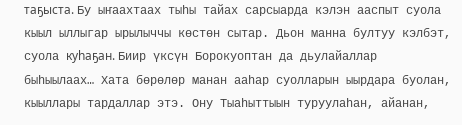таҕыста. Бу ыҥаахтаах тыһы тайах сарсыарда кэлэн ааспыт суола кыыл ыллыгар ырылыччы көстөн сытар. Дьон манна бултуу кэлбэт, суола куһаҕан. Биир үксүн Борокуоптан да дьулайаллар быһыылаах… Хата бөрөлөр манан ааһар суолларын ыырдара буолан, кыыллары тардаллар этэ. Ону Тыаһыттыын туруулаһан, айанан,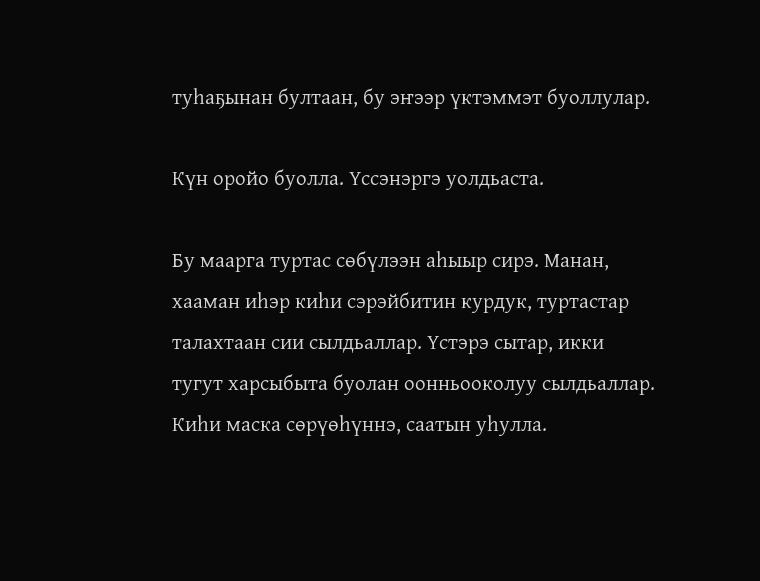туһаҕынан бултаан, бу эҥээр үктэммэт буоллулар.

Күн оройо буолла. Үссэнэргэ уолдьаста.

Бу маарга туртас сөбүлээн аһыыр сирэ. Манан, хааман иһэр киһи сэрэйбитин курдук, туртастар талахтаан сии сылдьаллар. Үстэрэ сытар, икки тугут харсыбыта буолан оонньооколуу сылдьаллар. Киһи маска сөрүөһүннэ, саатын уһулла.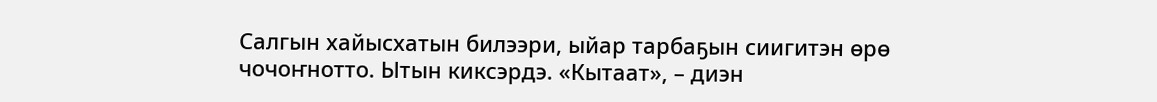Салгын хайысхатын билээри, ыйар тарбаҕын сиигитэн өрө чочоҥнотто. Ытын киксэрдэ. «Кытаат», – диэн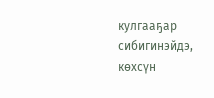кулгааҕар сибигинэйдэ, көхсүн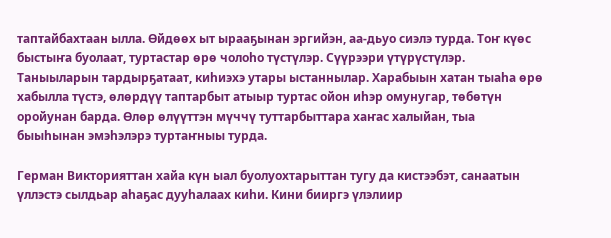таптайбахтаан ылла. Өйдөөх ыт ырааҕынан эргийэн, аа-дьуо сиэлэ турда. Тоҥ күөс быстыҥа буолаат, туртастар өрө чолоһо түстүлэр. Сүүрээри үтүрүстүлэр. Таныыларын тардырҕатаат, киһиэхэ утары ыстаннылар. Харабыын хатан тыаһа өрө хабылла түстэ, өлөрдүү таптарбыт атыыр туртас ойон иһэр омунугар, төбөтүн оройунан барда. Өлөр өлүүттэн мүччү туттарбыттара хаҥас халыйан, тыа быыһынан эмэһэлэрэ туртаҥныы турда.

Герман Викторияттан хайа күн ыал буолуохтарыттан тугу да кистээбэт, санаатын үллэстэ сылдьар аһаҕас дууһалаах киһи. Кини бииргэ үлэлиир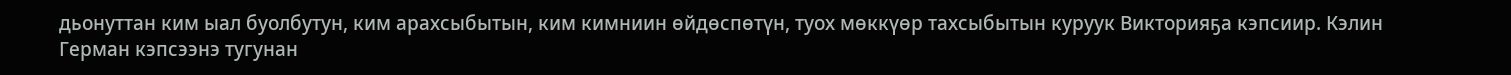дьонуттан ким ыал буолбутун, ким арахсыбытын, ким кимниин өйдөспөтүн, туох мөккүөр тахсыбытын куруук Викторияҕа кэпсиир. Кэлин Герман кэпсээнэ тугунан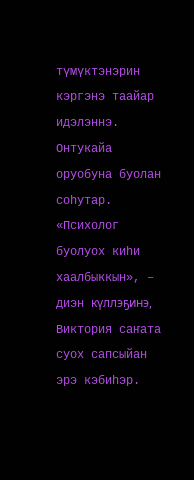түмүктэнэрин кэргэнэ таайар идэлэннэ. Онтукайа оруобуна буолан соһутар. «Психолог буолуох киһи хаалбыккын», – диэн күллэҕинэ, Виктория саҥата суох сапсыйан эрэ кэбиһэр.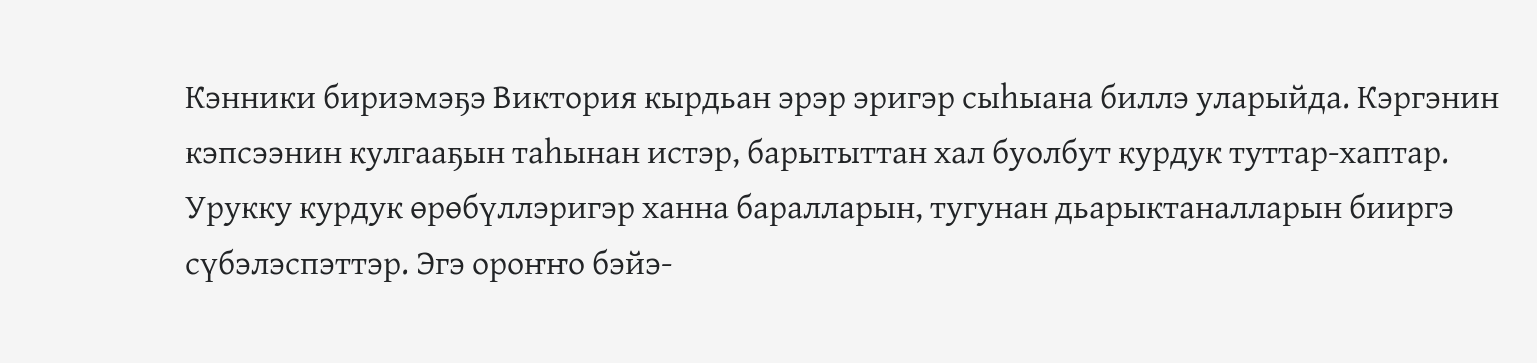Кэнники бириэмэҕэ Виктория кырдьан эрэр эригэр сыһыана биллэ уларыйда. Кэргэнин кэпсээнин кулгааҕын таһынан истэр, барытыттан хал буолбут курдук туттар-хаптар. Урукку курдук өрөбүллэригэр ханна баралларын, тугунан дьарыктаналларын бииргэ сүбэлэспэттэр. Эгэ ороҥҥо бэйэ-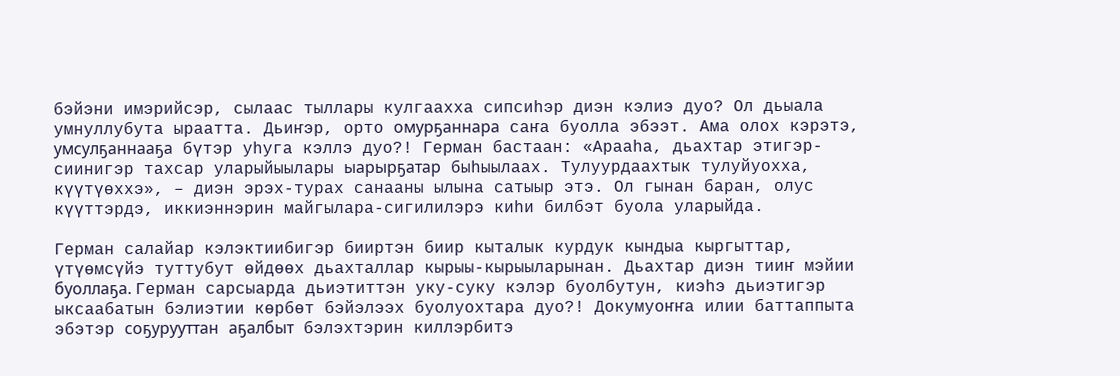бэйэни имэрийсэр, сылаас тыллары кулгаахха сипсиһэр диэн кэлиэ дуо? Ол дьыала умнуллубута ыраатта. Дьиҥэр, орто омурҕаннара саҥа буолла эбээт. Ама олох кэрэтэ, умсулҕаннааҕа бүтэр уһуга кэллэ дуо?! Герман бастаан: «Арааһа, дьахтар этигэр-сиинигэр тахсар уларыйыылары ыарырҕатар быһыылаах. Тулуурдаахтык тулуйуохха, күүтүөххэ», – диэн эрэх-турах санааны ылына сатыыр этэ. Ол гынан баран, олус күүттэрдэ, иккиэннэрин майгылара-сигилилэрэ киһи билбэт буола уларыйда.

Герман салайар кэлэктиибигэр бииртэн биир кыталык курдук кындыа кыргыттар, үтүөмсүйэ туттубут өйдөөх дьахталлар кырыы-кырыыларынан. Дьахтар диэн тииҥ мэйии буоллаҕа. Герман сарсыарда дьиэтиттэн уку-суку кэлэр буолбутун, киэһэ дьиэтигэр ыксаабатын бэлиэтии көрбөт бэйэлээх буолуохтара дуо?! Докумуоҥҥа илии баттаппыта эбэтэр соҕурууттан аҕалбыт бэлэхтэрин киллэрбитэ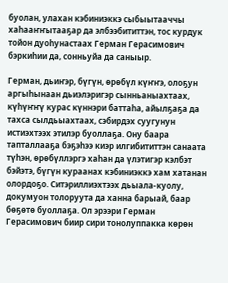буолан, улахан кэбиниэккэ сыбыытааччы хаһааҥҥытааҕар да элбээбититтэн, тос курдук тойон дуоһунастаах Герман Герасимович бэркиһии да, сонньуйа да саныыр.

Герман, дьиҥэр, бүгүн, өрөбүл күҥҥэ, олоҕун аргыһынаан дьиэлэригэр сынньаныахтаах, күһүҥҥү курас күннэри баттаһа, айылҕаҕа да тахса сылдьыахтаах, сэбирдэх суугунун истиэхтээх этилэр буоллаҕа. Ону баара тапталлааҕа бэҕэһээ киэр илгибититтэн санаата түһэн, өрөбүллэргэ хаһан да үлэтигэр кэлбэт бэйэтэ, бүгүн кураанах кэбиниэккэ хам хатанан олордоҕо. Ситэриллиэхтээх дьыала-куолу, докумуон толоруута да ханна барыай, баар бөҕөтө буоллаҕа. Ол эрээри Герман Герасимович биир сири тонолуппакка көрөн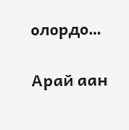олордо…

Арай аан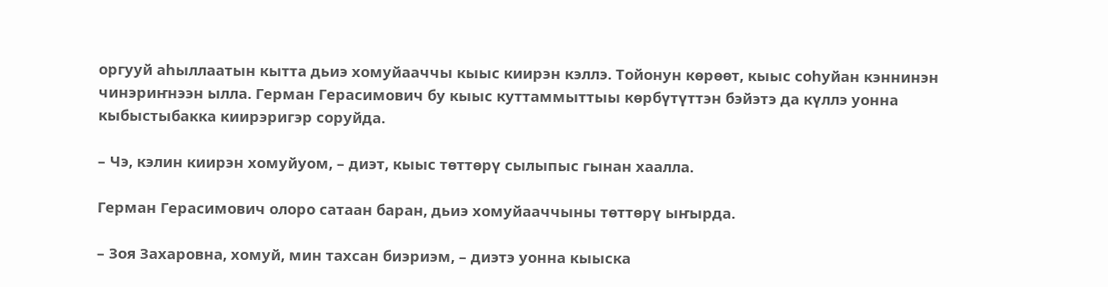оргууй аһыллаатын кытта дьиэ хомуйааччы кыыс киирэн кэллэ. Тойонун көрөөт, кыыс соһуйан кэннинэн чинэриҥнээн ылла. Герман Герасимович бу кыыс куттаммыттыы көрбүтүттэн бэйэтэ да күллэ уонна кыбыстыбакка киирэригэр соруйда.

– Чэ, кэлин киирэн хомуйуом, – диэт, кыыс төттөрү сылыпыс гынан хаалла.

Герман Герасимович олоро сатаан баран, дьиэ хомуйааччыны төттөрү ыҥырда.

– Зоя Захаровна, хомуй, мин тахсан биэриэм, – диэтэ уонна кыыска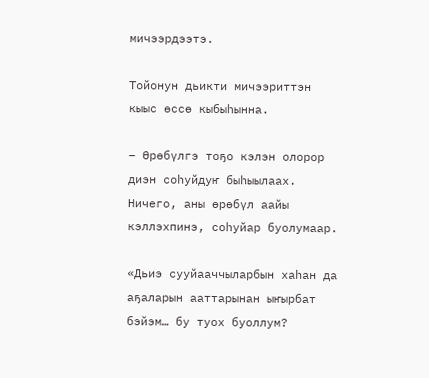мичээрдээтэ.

Тойонун дьикти мичээриттэн кыыс өссө кыбыһынна.

– Өрөбүлгэ тоҕо кэлэн олорор диэн соһуйдуҥ быһыылаах. Ничего, аны өрөбүл аайы кэллэхпинэ, соһуйар буолумаар.

«Дьиэ сууйааччыларбын хаһан да аҕаларын ааттарынан ыҥырбат бэйэм… бу туох буоллум?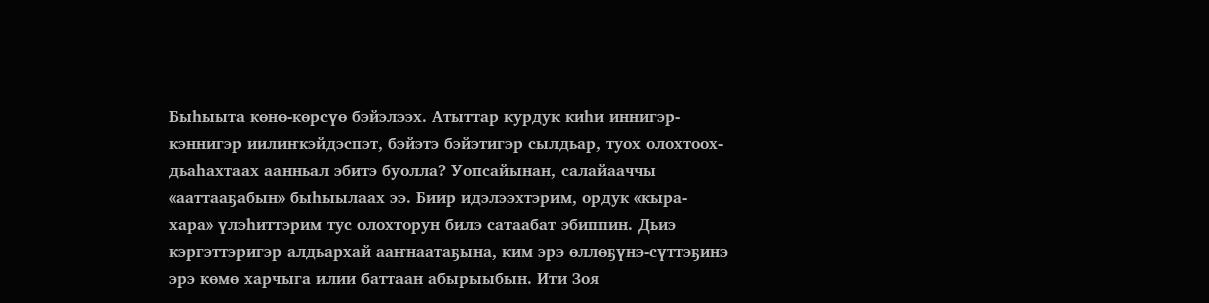Быһыыта көнө-көрсүө бэйэлээх. Атыттар курдук киһи иннигэр-кэннигэр иилиҥкэйдэспэт, бэйэтэ бэйэтигэр сылдьар, туох олохтоох-дьаһахтаах аанньал эбитэ буолла? Уопсайынан, салайааччы «ааттааҕабын» быһыылаах ээ. Биир идэлээхтэрим, ордук «кыра-хара» үлэһиттэрим тус олохторун билэ сатаабат эбиппин. Дьиэ кэргэттэригэр алдьархай ааҥнаатаҕына, ким эрэ өллөҕүнэ-сүттэҕинэ эрэ көмө харчыга илии баттаан абырыыбын. Ити Зоя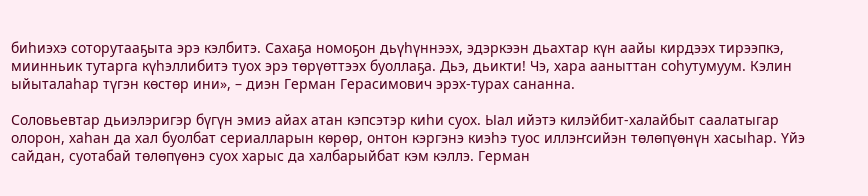биһиэхэ соторутааҕыта эрэ кэлбитэ. Сахаҕа номоҕон дьүһүннээх, эдэркээн дьахтар күн аайы кирдээх тирээпкэ, миинньик тутарга күһэллибитэ туох эрэ төрүөттээх буоллаҕа. Дьэ, дьикти! Чэ, хара ааныттан соһутумуум. Кэлин ыйыталаһар түгэн көстөр ини», – диэн Герман Герасимович эрэх-турах сананна.

Соловьевтар дьиэлэригэр бүгүн эмиэ айах атан кэпсэтэр киһи суох. Ыал ийэтэ килэйбит-халайбыт саалатыгар олорон, хаһан да хал буолбат сериалларын көрөр, онтон кэргэнэ киэһэ туос иллэҥсийэн төлөпүөнүн хасыһар. Үйэ сайдан, суотабай төлөпүөнэ суох харыс да халбарыйбат кэм кэллэ. Герман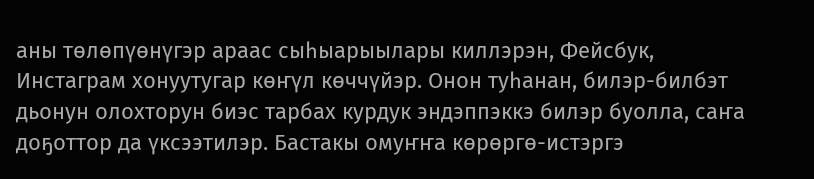аны төлөпүөнүгэр араас сыһыарыылары киллэрэн, Фейсбук, Инстаграм хонуутугар көҥүл көччүйэр. Онон туһанан, билэр-билбэт дьонун олохторун биэс тарбах курдук эндэппэккэ билэр буолла, саҥа доҕоттор да үксээтилэр. Бастакы омуҥҥа көрөргө-истэргэ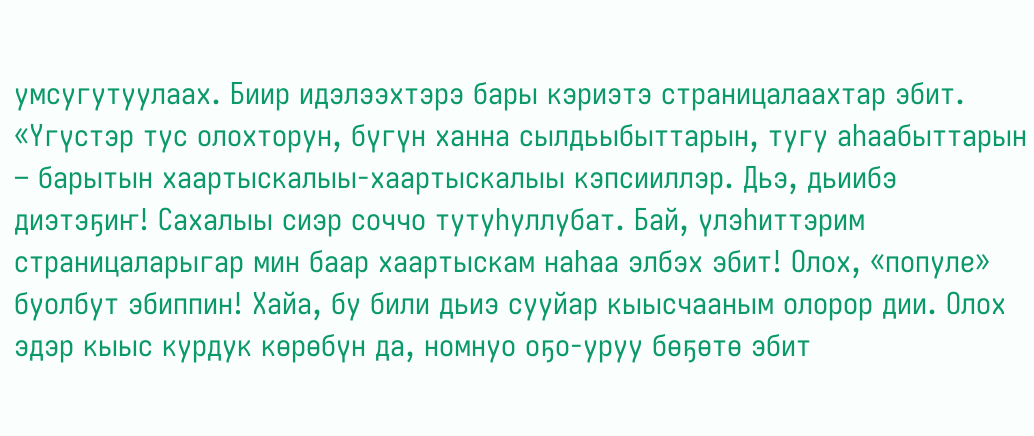умсугутуулаах. Биир идэлээхтэрэ бары кэриэтэ страницалаахтар эбит. «Үгүстэр тус олохторун, бүгүн ханна сылдьыбыттарын, тугу аһаабыттарын – барытын хаартыскалыы-хаартыскалыы кэпсииллэр. Дьэ, дьиибэ диэтэҕиҥ! Сахалыы сиэр соччо тутуһуллубат. Бай, үлэһиттэрим страницаларыгар мин баар хаартыскам наһаа элбэх эбит! Олох, «популе» буолбут эбиппин! Хайа, бу били дьиэ сууйар кыысчааным олорор дии. Олох эдэр кыыс курдук көрөбүн да, номнуо оҕо-уруу бөҕөтө эбит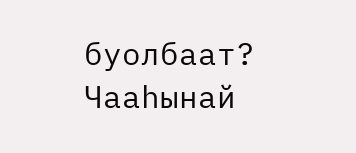буолбаат? Чааһынай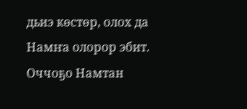дьиэ көстөр, олох да Намҥа олорор эбит. Оччоҕо Намтан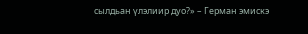сылдьан үлэлиир дуо?» – Герман эмискэ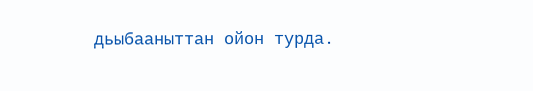дьыбааныттан ойон турда.